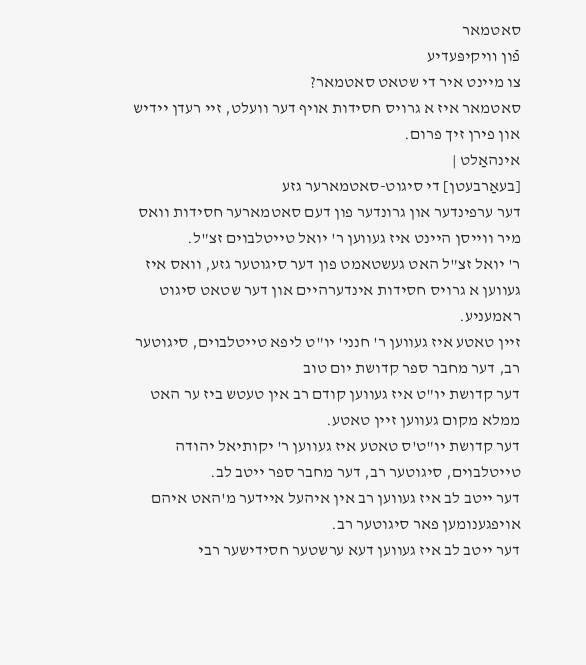סאטמאר
פֿון װיקיפּעדיע
צו מיינט איר די שטאט סאטמאר?
סאטמאר איז א גרויס חסידות אויף דער וועלט, זיי רעדן יידיש און פירן זיך פרום.
אינהאַלט |
[בעאַרבעטן] די סיגוט-סאטמארער גזע
דער ערפינדער און גרונדער פון דעם סאטמארער חסידות וואס מיר ווייסן היינט איז געווען ר' יואל טייטלבוים זצ"ל.
ר' יואל זצ"ל האט געשטאמט פון דער סיגוטער גזע, וואס איז געווען א גרויס חסידות אינדערהיים און דער שטאט סיגוט ראמעניע.
זיין טאטע איז געווען ר' חנני' יו"ט ליפא טייטלבוים, סיגוטער רב, דער מחבר ספר קדושת יום טוב
דער קדושת יו"ט איז געווען קודם רב אין טעטש ביז ער האט ממלא מקום געווען זיין טאטע.
דער קדושת יו"ט'ס טאטע איז געווען ר' יקותיאל יהודה טייטלבוים, סיגוטער רב, דער מחבר ספר ייטב לב.
דער ייטב לב איז געווען רב אין איהעל איידער מ'האט איהם אויפגענומען פאר סיגוטער רב.
דער ייטב לב איז געווען דעא ערשטער חסידישער רבי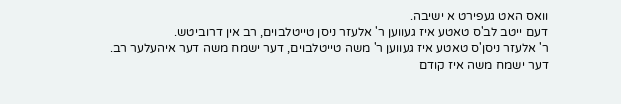וואס האט געפירט א ישיבה.
דעם ייטב לב'ס טאטע איז געווען ר' אלעזר ניסן טייטלבוים, רב אין דרוביטש.
ר' אלעזר ניסן'ס טאטע איז געווען ר' משה טייטלבוים, דער ישמח משה דער איהעלער רב.
דער ישמח משה איז קודם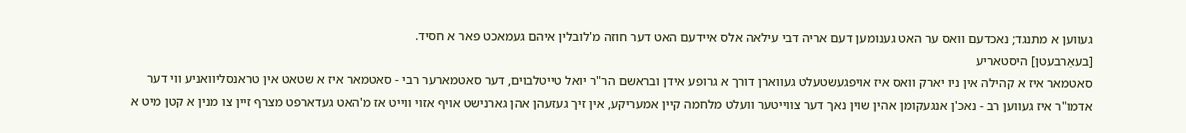געווען א מתנגד; נאכדעם וואס ער האט גענומען דעם אריה דבי עילאה אלס איידעם האט דער חוזה מ'לובלין איהם געמאכט פאר א חסיד.
[בעאַרבעטן] היסטאריע
סאטמאר איז א קהילה אין ניו יארק וואס איז אויפגעשטעלט געווארן דורך א גרופע אידן ובראשם הר"ר יואל טייטלבוים, דער סאטמארער רבי - סאטמאר איז א שטאט אין טראנסליוואניע ווי דער אדמו"ר איז געווען רב - נאכ'ן אנגעקומן אהין שוין נאך דער צווייטער וועלט מלחמה קיין אמעריקע, אין זיך געזעהן אהן גארנישט אויף אזוי ווייט אז מ'האט געדארפט מצרף זיין צו מנין א קטן מיט א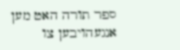ספר תורה האט מען אנגעהויבען צו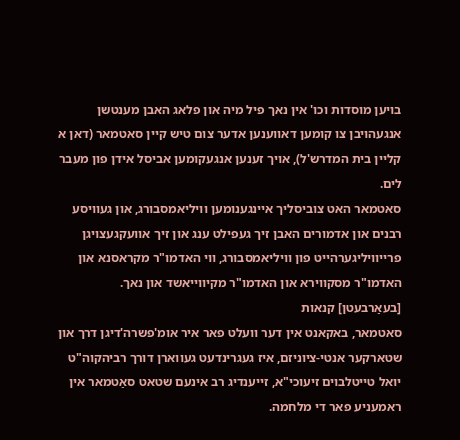בויען מוסדות וכו' אין נאך פיל מיה און פלאג האבן מענטשן אנגעהויבן צו קומען דאווענען אדער צום טיש קיין סאטמאר (דאן א קליין בית המדרש'ל), אויך זענען אנגעקומען אביסל אידן פון מעבר לים.
סאטמאר האט צוביסליך איינגענומען וויליאמסבורג, און געוויסע רבנים און אדמורים האבן זיך געפילט ענג און זיך אוועקגעצויגן פרייוויליגערהייט פון וויליאמסבורג, ווי האדמו"ר מקראסנא און האדמו"ר מסקווירא און האדמו"ר מקיווייאשד און נאך.
[בעאַרבעטן] קנאות
סאטמאר, באקאנט אין דער וועלט פאר איר אומ'פשרה'דיגן דרך און שטארקער אנטי-ציוניזם, איז געגרינדעט געווארן דורך רביהקוה"ט יואל טייטלבוים זיעוכי"א, זייענדיג רב אינעם שטאט סאַטמאר אין ראמעניע פאר די מלחמה.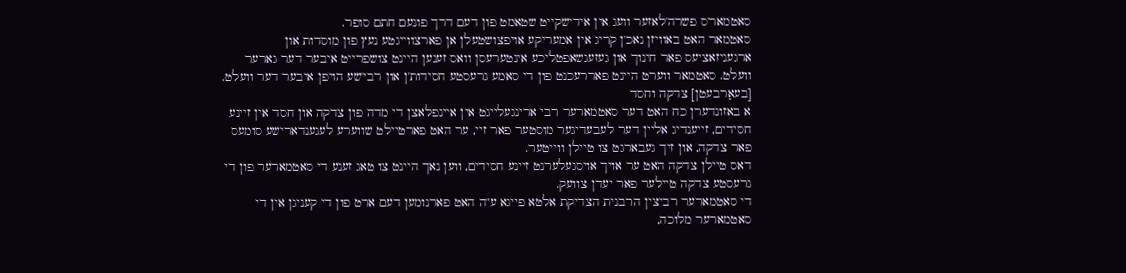סאטמאר'ס פשרה'לאזער וועג אין אידישקייט שטאמט פון דעם דרך פונעם חתם סופר.
סאטמאר האט באוויזן נאכ'ן קריג אין אמעריקע אויפצושטעלן אן פארצווייגטע נעץ פון מוסדות און ארגעניזאציעס פאר חינוך און געזעגשאפטליכע אינטערעסן וואס זענען היינט צושפרייט איבער דער גארער וועלט. סאטמאר ווערט היינט פאררעכנט פון די סאמע גרעסטע חסידות'ן און רבי'שע הויפן איבער דער וועלט.
[בעאַרבעטן] צדקה וחסד
א באזונדערן כח האט דער סאטמארער רבי ארינגעלייגט אין איינפלאצן די מדה פון צדקה און חסד אין זיינע חסידים, זייענדיג אליין דער לעבעדיגער מוסטער פאר זיי, ער האט פארטיילט שווערע לעגענדארישע סומעס פאר צדקה, און זיך געבארגט צו טיילן ווייטער.
דאס טיילן צדקה האט ער אויך אויסגעלערנט זיינע חסידים, ווען נאך היינט צו טאג זענע די סאטמארער פון די גרעסטע צדקה טיילער פאר יעדן צוועק.
די סאטמארער רביצין הרבנית הצדיקת אלטא פייגא ע"ה האט פארנומען דעם ארט פון די קעניגן אין די סאטמארער מלוכה,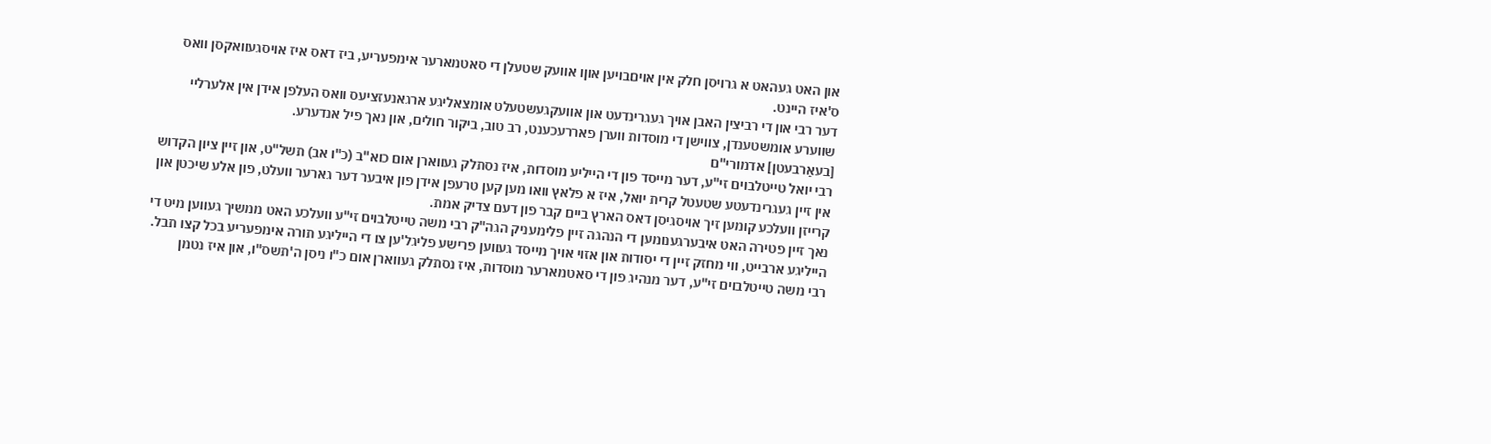און האט געהאט א גרויסן חלק אין אויםבויען אוןו אוועק שטעלן די סאטמארער אימפעריע, ביז דאס איז אויסגעוואקסן וואס ס'איז היינט.
דער רבי און די רביצין האבן אויך געגרינדעט און אוועקגעשטעלט אומצאליגע ארגאנעזציעס וואס העלפן אידן אין אלערליי שווערע אומשטענדן, צווישן די מוסדות ווערן פאררעכענט, רב טוב, ביקור חולים, און נאך פיל אנדערע.
[בעאַרבעטן] אדמורי"ם
רבי יואל טייטלבוים זי"ע, דער מייסד פון די הייליע מוסדות, איז נסתלק געווארן אום כוא"ב (כ"ו אב) תשל"ט, און זיין ציון הקדוש אין זיין געגרינדעטע שטעטל קרית יואל, איז א פלאץ וואו מען קען טרעפן אידן פון איבער דער גארער וועלט, פון אלע שיכטן און קרייזן וועלכע קומען זיך אויסגיסן דאס הארץ ביים קבר פון דעם צדיק אמת.
נאך זיין פטירה האט איבערגענומען די הנהגה זיין פלימעניק הגה"ק רבי משה טייטלבוים זי"ע וועלכע האט ממשיך געווען מיט די הייליגע ארבייט, ווי מחזק זיין די יסודות און אזוי אויך מייסד געווען פרישע פליגל'ען צו די הייליגע תורה אימפעריע בכל קצו תבל.
רבי משה טייטלבוים זי"ע, דער מנהיג פון די סאטמארער מוסדות, איז נסתלק געווארן אום כ"ו ניסן ה'תשס"ו, און איז נטמן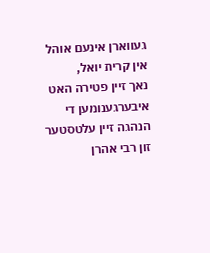געווארן אינעם אוהל אין קרית יואל,
נאך זיין פטירה האט איבערגענומען די הנהגה זיין עלטסטער זון רבי אהרן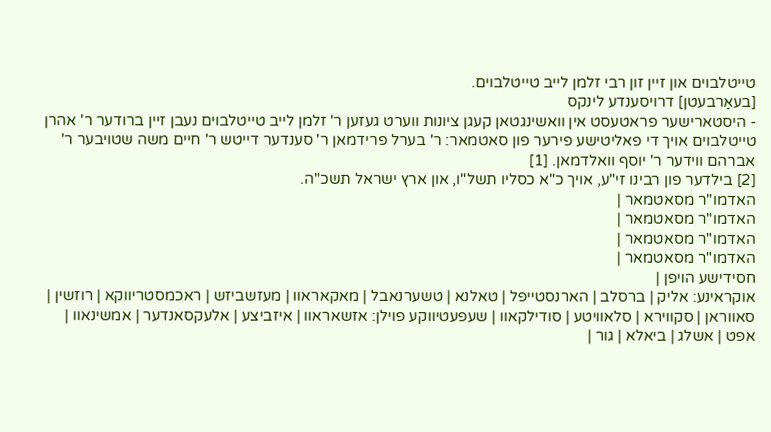טייטלבוים און זיין זון רבי זלמן לייב טייטלבוים.
[בעאַרבעטן] דרויסענדע לינקס
- היסטארישער פראטעסט אין וואשינגטאן קעגן ציונות ווערט געזען ר' זלמן לייב טייטלבוים נעבן זיין ברודער ר' אהרן טייטלבוים אויך די פאליטישע פירער פון סאטמאר: ר' בערל פרידמאן ר' סענדער דייטש ר' חיים משה שטויבער ר' אברהם ווידער ר' יוסף וואלדמאן. [1]
[2] בילדער פון רבינו זי"ע, אויך כ"א כסליו תשל"ו, און ארץ ישראל תשכ"ה.
האדמו"ר מסאטמאר |
האדמו"ר מסאטמאר |
האדמו"ר מסאטמאר |
האדמו"ר מסאטמאר |
חסידישע הויפן |
אוקראינע: אליק | ברסלב | הארנסטייפל | טאלנא | טשערנאבל | מאקאראוו | מעזשביזש | ראכמסטריווקא | רוזשין | סאווראן | סקווירא | סלאוויטע | סודילקאוו | שעפעטיווקע פוילן: אזשאראוו | איזביצע | אלעקסאנדער | אמשינאוו | אפט | אשלג | ביאלא | גור |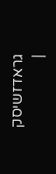גראדזשיסק |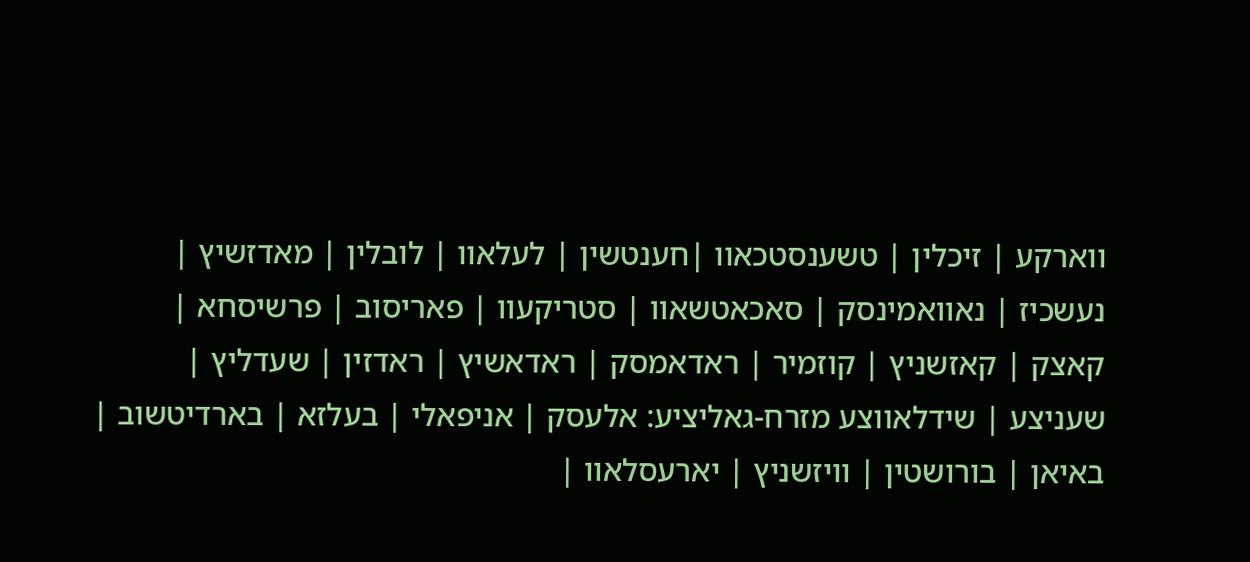ווארקע | זיכלין | טשענסטכאוו |חענטשין | לעלאוו | לובלין | מאדזשיץ | נעשכיז | נאוואמינסק | סאכאטשאוו | סטריקעוו | פאריסוב | פרשיסחא | קאצק | קאזשניץ | קוזמיר | ראדאמסק | ראדאשיץ | ראדזין | שעדליץ | שעניצע | שידלאווצע מזרח-גאליציע: אלעסק | אניפאלי | בעלזא | בארדיטשוב | באיאן | בורושטין | וויזשניץ | יארעסלאוו |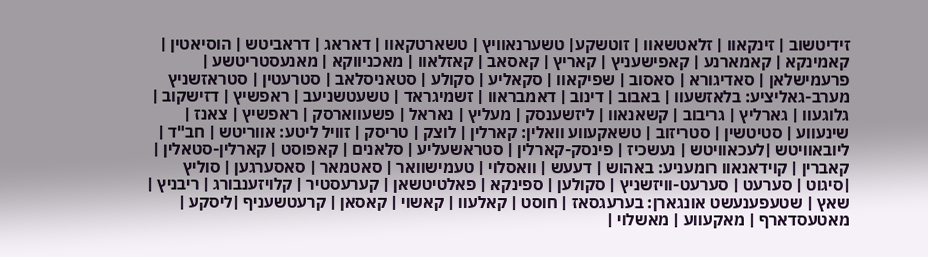זידיטשוב | זינקאוו | זלאטשאוו | זוטשקע| טשערנאוויץ | טשארטקאוו | דאראג | דראביטש | הוסיאטין | קאמינקא | קאמארנע | קאפישעניץ | קאריץ | קאסאב | קאזלאוו | מאכניווקא | מאנעסטריטשע | פרעמישלאן | סאדיגורא | סאסוב | שפיקאוו | סקאליע | סקולע | סטאניסלאב | סטרעטין | סטראזשניץ מערב-גאליציע: בלאזשעוו | באבוב | דינוב | דאמבראוו | זשמיגראד | טשעטשניעב | ראפשיץ | דזישקוב | גלוגעוו | גארליץ | גריבוב | קשאנאוו | ליזשענסק | מעליץ | נאראל | פשעווארסק | ראפשיץ | צאנז | שינעווע | סטיטשין | סטריזוב | טשאקעווע וואלין: קארלין | לוצק | טריסק | זוויל ליטע: אווריטש | חב"ד | ליובאוויטש |לעכאוויטש | נעשכיז | פינסק-קארלין | סטראשעליע | סלאנים | קאפוסט | קארלין-סטאלין | קאברין | קוידאנאוו רומעניע: באהוש | דעעש | וואסלוי | טעמישוואר | סאטמאר | סאסערגען | סוליץ |סיגוט | סערעט | סערעט-וויזשניץ | סקולען | ספינקא | פאלטיטשאן | קערעסטיר | קלויזענבורג | ריבניץ | שאץ | שטעפענעשט אונגארן: בערעגסאז | חוסט | קאלעוו | קאשוי | קאסאן | קרעטשעניף |ליסקע | מאטעסדארף | מאקעווע | מאשלוי |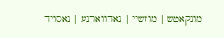מונקאטש | מוזשיי | נאדווארנע | נאסויד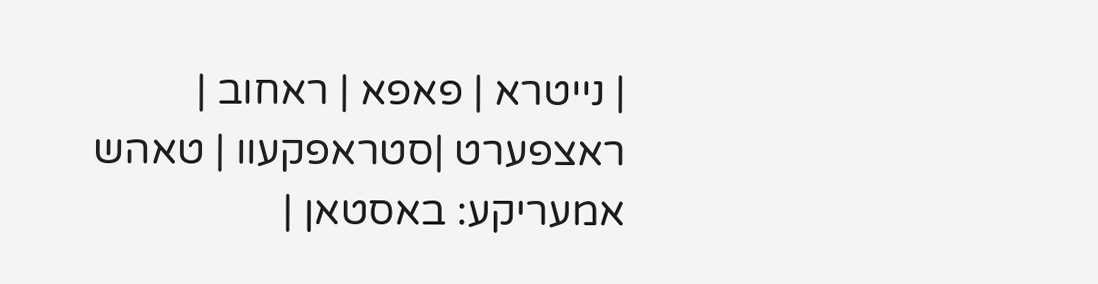| נייטרא | פאפא | ראחוב | ראצפערט |סטראפקעוו | טאהש אמעריקע: באסטאן |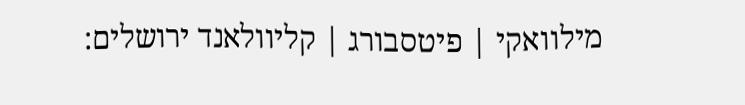מילוואקי | פיטסבורג | קליוולאנד ירושלים: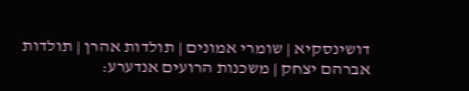דושינסקיא | שומרי אמונים | תולדות אהרן | תולדות אברהם יצחק | משכנות הרועים אנדערע: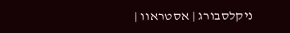ניקלסבורג | אסטראוו |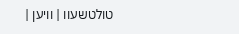טולטשעוו | וויען |